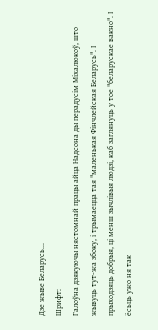Дзе жыве Беларусь...
Шрифт:
Галоўна дзякуючы нястомнай працы айца Надсона ды перадусім Міхалюкоў, што жывуць тут-жа збоку, і трымаецца тая "маленькая Фінчлейская Беларусь". І прыходзяць добрыя, ці менш зычлівыя людзі, каб заглянуць у тое "беларускае вакно". І ёсьць ужо ня так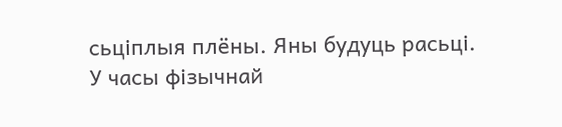сьціплыя плёны. Яны будуць расьці.
У часы фізычнай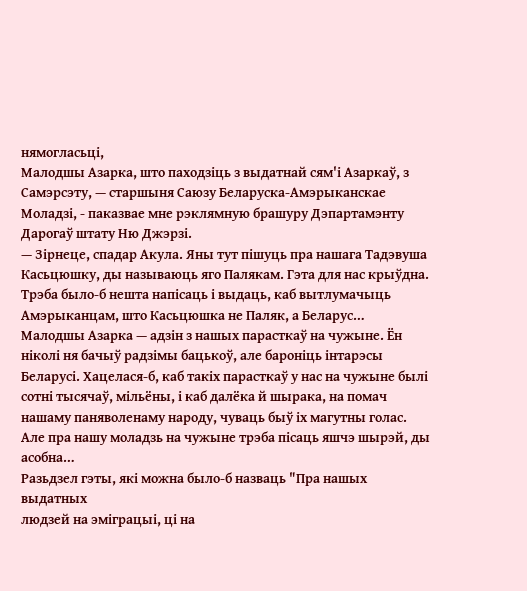нямогласьці,
Малодшы Азарка, што паходзіць з выдатнай сям'і Азаркаў, з Самэрсэту, — старшыня Саюзу Беларуска-Амэрыканскае Моладзі, - паказвае мне рэклямную брашуру Дэпартамэнту Дарогаў штату Ню Джэрзі.
— Зірнеце, спадар Акула. Яны тут пішуць пра нашага Тадэвуша Касьцюшку, ды называюць яго Палякам. Гэта для нас крыўдна. Трэба было-б нешта напісаць і выдаць, каб вытлумачыць Амэрыканцам, што Касьцюшка не Паляк, а Беларус…
Малодшы Азарка — адзін з нашых парасткаў на чужыне. Ён ніколі ня бачыў радзімы бацькоў, але бароніць інтарэсы Беларусі. Хацелася-б, каб такіх парасткаў у нас на чужыне былі сотні тысячаў, мільёны, і каб далёка й шырака, на помач нашаму паняволенаму народу, чуваць быў іх магутны голас.
Але пра нашу моладзь на чужыне трэба пісаць яшчэ шырэй, ды асобна…
Разьдзел гэты, які можна было-б назваць "Пра нашых выдатных
людзей на эміграцыі, ці на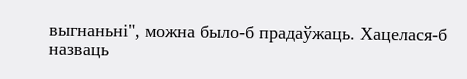выгнаньні", можна было-б прадаўжаць. Хацелася-б назваць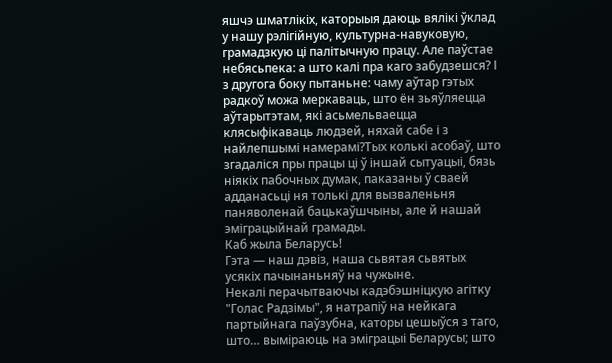яшчэ шматлікіх, каторыыя даюць вялікі ўклад у нашу рэлігійную, культурна-навуковую, грамадзкую ці палітычную працу. Але паўстае небясьпека: а што калі пра каго забудзешся? І з другога боку пытаньне: чаму аўтар гэтых радкоў можа меркаваць, што ён зьяўляецца аўтарытэтам, які асьмельваецца клясыфікаваць людзей, няхай сабе і з найлепшымі намерамі?Тых колькі асобаў, што згадаліся пры працы ці ў іншай сытуацыі, бязь ніякіх пабочных думак, паказаны ў сваей адданасьці ня толькі для вызваленьня паняволенай бацькаўшчыны, але й нашай эміграцыйнай грамады.
Каб жыла Беларусь!
Гэта — наш дэвіз, наша сьвятая сьвятых усякіх пачынаньняў на чужыне.
Некалі перачытваючы кадэбэшніцкую агітку "Голас Радзімы", я натрапіў на нейкага партыйнага паўзубна, каторы цешыўся з таго, што… выміраюць на эміграцыі Беларусы; што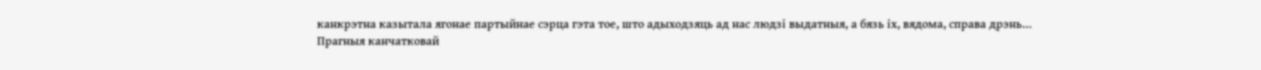канкрэтна казытала ягонае партыйнае сэрца гэта тое, што адыходзяць ад нас людзі выдатныя, а бязь іх, вядома, справа дрэнь…
Прагныя канчатковай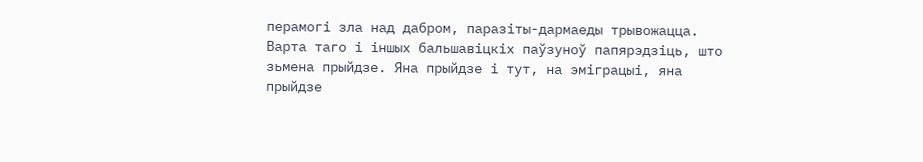перамогі зла над дабром, паразіты-дармаеды трывожацца. Варта таго і іншых бальшавіцкіх паўзуноў папярэдзіць, што зьмена прыйдзе. Яна прыйдзе і тут, на эміграцыі, яна прыйдзе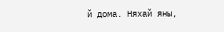й дома. Няхай яны,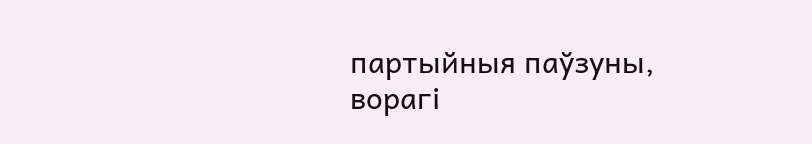партыйныя паўзуны, ворагі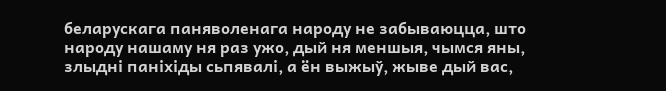беларускага паняволенага народу не забываюцца, што народу нашаму ня раз ужо, дый ня меншыя, чымся яны, злыдні паніхіды сьпявалі, а ён выжыў, жыве дый вас,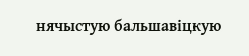нячыстую бальшавіцкую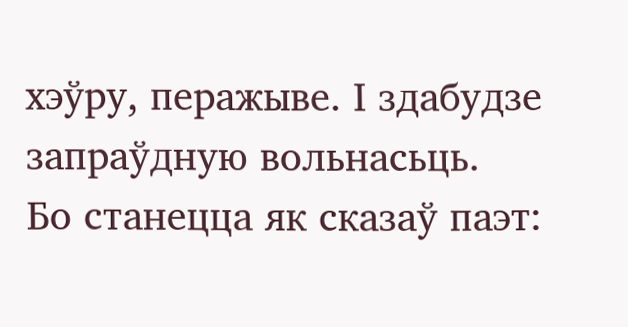хэўру, перажыве. І здабудзе запраўдную вольнасьць.
Бо станецца як сказаў паэт: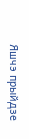Яшчэ прыйдзе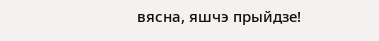вясна, яшчэ прыйдзе!